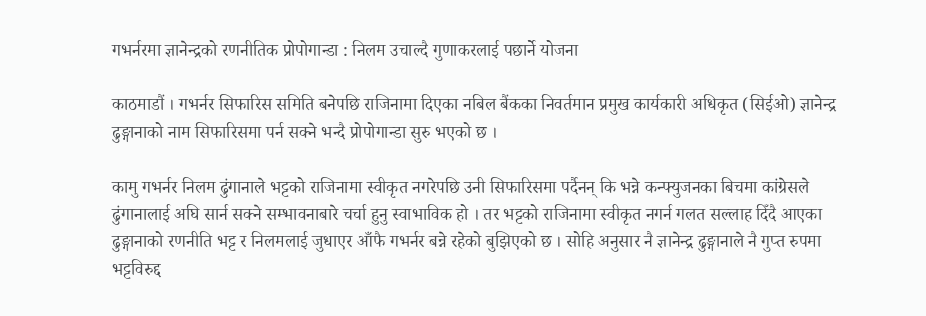गभर्नरमा ज्ञानेन्द्रको रणनीतिक प्रोपोगान्डा : निलम उचाल्दै गुणाकरलाई पछार्ने योजना

काठमाडौं । गभर्नर सिफारिस समिति बनेपछि राजिनामा दिएका नबिल बैंकका निवर्तमान प्रमुख कार्यकारी अधिकृत (सिईओ) ज्ञानेन्द्र ढुङ्गानाको नाम सिफारिसमा पर्न सक्ने भन्दै प्रोपोगान्डा सुरु भएको छ ।

कामु गभर्नर निलम ढुंगानाले भट्टको राजिनामा स्वीकृत नगरेपछि उनी सिफारिसमा पर्दैनन् कि भन्ने कन्फ्युजनका बिचमा कांग्रेसले ढुंगानालाई अघि सार्न सक्ने सम्भावनाबारे चर्चा हुनु स्वाभाविक हो । तर भट्टको राजिनामा स्वीकृत नगर्न गलत सल्लाह दिँदै आएका ढुङ्गानाको रणनीति भट्ट र निलमलाई जुधाएर आँफै गभर्नर बन्ने रहेको बुझिएको छ । सोहि अनुसार नै ज्ञानेन्द्र ढुङ्गानाले नै गुप्त रुपमा भट्टविरुद्द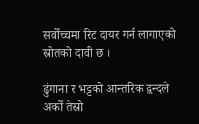सर्वोच्चमा रिट दायर गर्न लागाएको स्रोतको दावी छ ।

ढुंगाना र भट्टको आन्तरिक द्वन्दले अर्को तेस्रो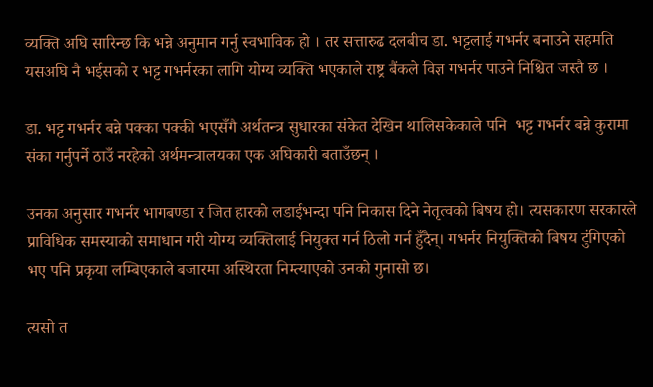व्यक्ति अघि सारिन्छ कि भन्ने अनुमान गर्नु स्वभाविक हो । तर सत्तारुढ दलबीच डा. भट्टलाई गभर्नर बनाउने सहमति यसअघि नै भईसको र भट्ट गभर्नरका लागि योग्य व्यक्ति भएकाले राष्ट्र बैंकले विज्ञ गभर्नर पाउने निश्चित जस्तै छ ।

डा. भट्ट गभर्नर बन्ने पक्का पक्की भएसँगै अर्थतन्त्र सुधारका संकेत देखिन थालिसकेकाले पनि  भट्ट गभर्नर बन्ने कुरामा संका गर्नुपर्ने ठाउँ नरहेको अर्थमन्त्रालयका एक अघिकारी बताउँछन् ।

उनका अनुसार गभर्नर भागबण्डा र जित हारको लडाईभन्दा पनि निकास दिने नेतृत्वको बिषय हो। त्यसकारण सरकारले प्राविधिक समस्याको समाधान गरी योग्य व्यक्तिलाई नियुक्त गर्न ठिलो गर्न हुँदैन्। गभर्नर नियुक्तिको बिषय टुंगिएको भए पनि प्रकृया लम्बिएकाले बजारमा अस्थिरता निम्त्याएको उनको गुनासो छ।

त्यसो त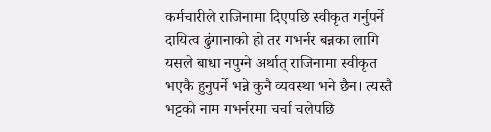कर्मचारीले राजिनामा दिएपछि स्वीकृत गर्नुपर्ने दायित्व ढुंगानाको हो तर गभर्नर बन्नका लागि यसले बाधा नपुग्ने अर्थात् राजिनामा स्वीकृत भएकै हुनुपर्ने भन्ने कुनै व्यवस्था भने छैन। त्यस्तै भट्टको नाम गभर्नरमा चर्चा चलेपछि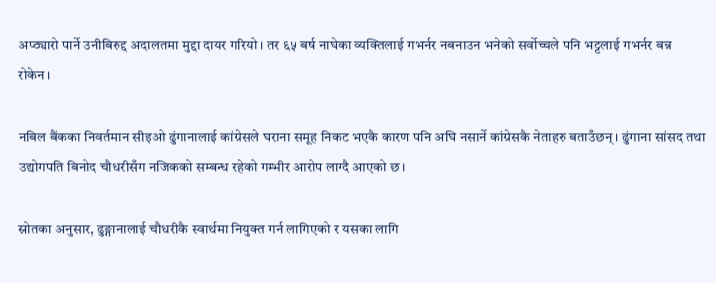अप्ठ्यारो पार्ने उनीबिरुद्द अदालतमा मुद्दा दायर गरियो। तर ६५ बर्ष नाघेका व्यक्तिलाई गभर्नर नबनाउन भनेको सर्वोच्चले पनि भट्टलाई गभर्नर बन्न रोकेन।

नबिल बैंकका निवर्तमान सीइओ ढुंगानालाई कांग्रेसले घराना समूह निकट भएकै कारण पनि अघि नसार्ने कांग्रेसकै नेताहरु बताउँछन्। ढुंगाना सांसद तथा उद्योगपति बिनोद चौधरीसँग नजिकको सम्बन्ध रहेको गम्भीर आरोप लाग्दै आएको छ।

स्रोतका अनुसार, ढुङ्गानालाई चौधरीकै स्वार्थमा नियुक्त गर्न लागिएको र यसका लागि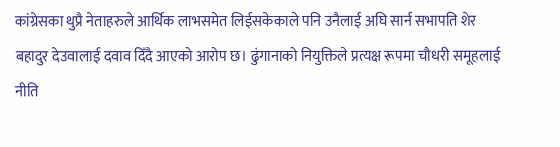कांग्रेसका थुप्रै नेताहरुले आर्थिक लाभसमेत लिईसकेकाले पनि उनैलाई अघि सार्न सभापति शेर बहादुर देउवालाई दवाव दिँदै आएको आरोप छ। ढुंगानाको नियुक्तिले प्रत्यक्ष रूपमा चौधरी समूहलाई नीति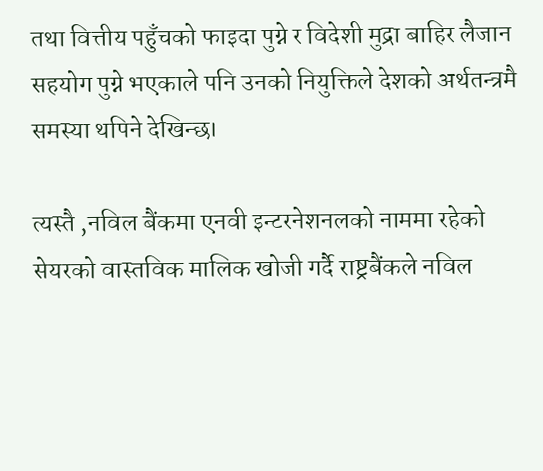तथा वित्तीय पहुँचको फाइदा पुग्ने र विदेशी मुद्रा बाहिर लैजान सहयोग पुग्ने भएकाले पनि उनको नियुक्तिले देशको अर्थतन्त्रमै समस्या थपिने देखिन्छ।

त्यस्तै ,नविल बैंकमा एनवी इन्टरनेशनलको नाममा रहेको सेयरको वास्तविक मालिक खोजी गर्दै राष्ट्रबैंकले नविल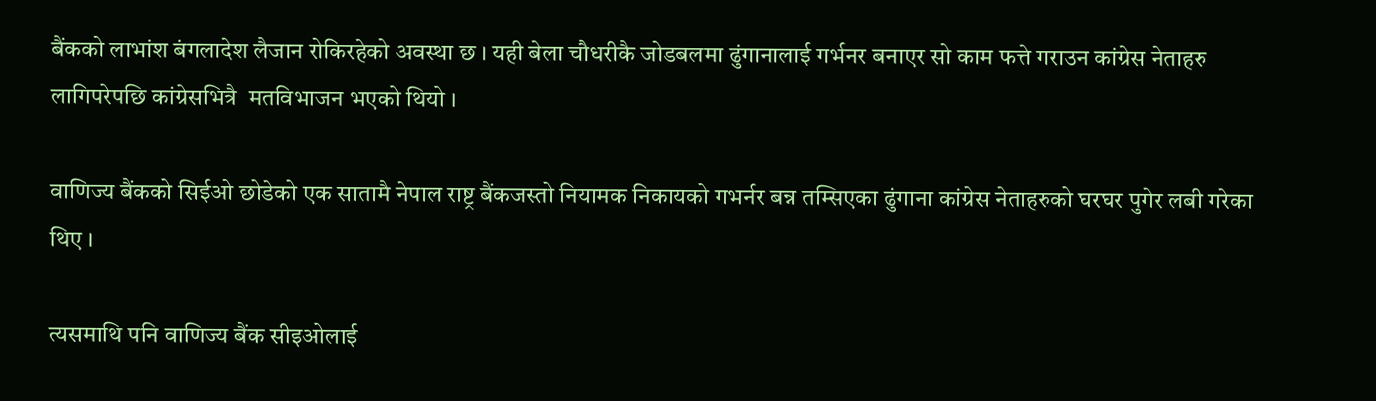बैंकको लाभांश बंगलादेश लैजान रोकिरहेको अवस्था छ । यही बेला चौधरीकै जोडबलमा ढुंगानालाई गर्भनर बनाएर सो काम फत्ते गराउन कांग्रेस नेताहरु लागिपरेपछि कांग्रेसभित्रै  मतविभाजन भएको थियो ।

वाणिज्य बैंकको सिईओ छोडेको एक सातामै नेपाल राष्ट्र बैंकजस्तो नियामक निकायको गभर्नर बन्न तम्सिएका ढुंगाना कांग्रेस नेताहरुको घरघर पुगेर लबी गरेका थिए ।

त्यसमाथि पनि वाणिज्य बैंक सीइओलाई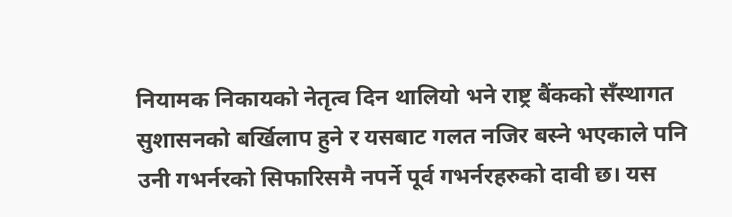नियामक निकायको नेतृत्व दिन थालियो भने राष्ट्र बैंकको सँस्थागत सुशासनको बर्खिलाप हुने र यसबाट गलत नजिर बस्ने भएकाले पनि उनी गभर्नरको सिफारिसमै नपर्ने पूर्व गभर्नरहरुको दावी छ। यस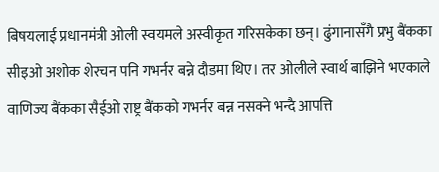बिषयलाई प्रधानमंत्री ओली स्वयमले अस्वीकृत गरिसकेका छन्। ढुंगानासँगै प्रभु बैंकका सीइओ अशोक शेरचन पनि गभर्नर बन्ने दौडमा थिए। तर ओलीले स्वार्थ बाझिने भएकाले वाणिज्य बैंकका सैईओ राष्ट्र बैंकको गभर्नर बन्न नसक्ने भन्दै आपत्ति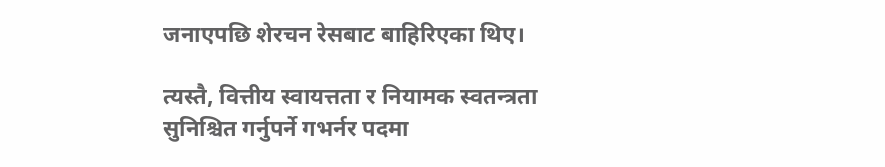जनाएपछि शेरचन रेसबाट बाहिरिएका थिए।

त्यस्तै, वित्तीय स्वायत्तता र नियामक स्वतन्त्रता सुनिश्चित गर्नुपर्ने गभर्नर पदमा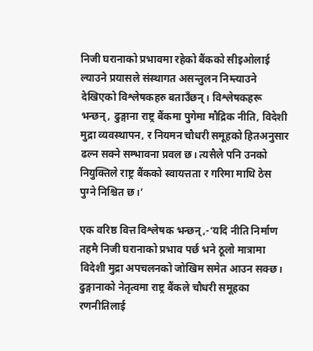निजी घरानाको प्रभावमा रहेको बैंकको सीइओलाई ल्याउने प्रयासले संस्थागत असन्तुलन निम्त्याउने देखिएको विश्लेषकहरु बताउँछन्। विश्लेषकहरू भन्छन्, ढुङ्गाना राष्ट्र बैंकमा पुगेमा मौद्रिक नीति, विदेशी मुद्रा व्यवस्थापन, र नियमन चौधरी समूहको हितअनुसार ढल्न सक्ने सम्भावना प्रवल छ। त्यसैले पनि उनको नियुक्तिले राष्ट्र बैंकको स्वायत्तता र गरिमा माथि ठेस पुग्ने निश्चित छ।’

एक वरिष्ठ वित्त विश्लेषक भन्छन्,-‘यदि नीति निर्माण तहमै निजी घरानाको प्रभाव पर्छ भने ठूलो मात्रामा विदेशी मुद्रा अपचलनको जोखिम समेत आउन सक्छ। ढुङ्गानाको नेतृत्वमा राष्ट्र बैंकले चौधरी समूहका रणनीतिलाई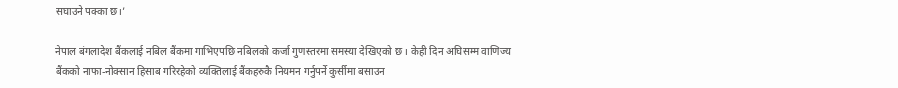सघाउने पक्का छ।’

नेपाल बंगलादेश बैंकलाई नबिल बैंकमा गाभिएपछि नबिलको कर्जा गुणस्तरमा समस्या देखिएको छ । केही दिन अघिसम्म वाणिज्य बैंकको नाफा-नोक्सान हिसाब गरिरहेको व्यक्तिलाई बैंकहरुकै नियमन गर्नुपर्ने कुर्सीमा बसाउन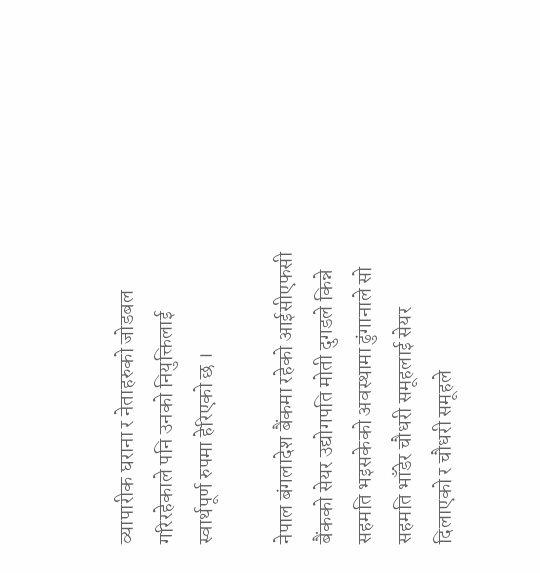व्यापारीक घराना र नेताहरुको जोडबल गरिरहेकाले पनि उनको नियुक्तिलाई स्वार्थपूर्ण रुपमा हेरिएको छ ।

नेपाल बंगलादेश बैंकमा रहेको आईसीएफसी बैंकको सेयर उद्योगपति मोती दुगडले किन्ने सहमति भइसकेको अवस्थामा ढुंगानाले सो सहमति भाँडेर चौधरी समूहलाई सेयर दिलाएको र चौधरी समूहले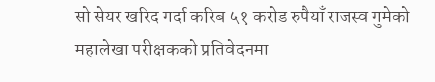सो सेयर खरिद गर्दा करिब ५१ करोड रुपैयाँ राजस्व गुमेको महालेखा परीक्षकको प्रतिवेदनमा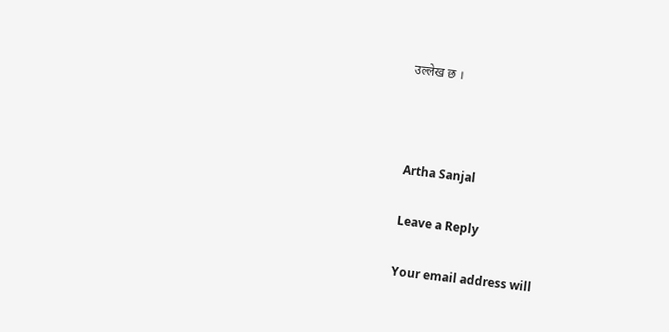उल्लेख छ ।



Artha Sanjal

Leave a Reply

Your email address will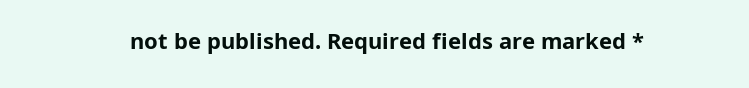not be published. Required fields are marked *